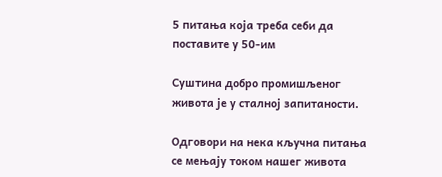5 питања која треба себи да поставите у 50-им

Суштина добро промишљеног живота је у сталној запитаности.

Одговори на нека кључна питања се мењају током нашег живота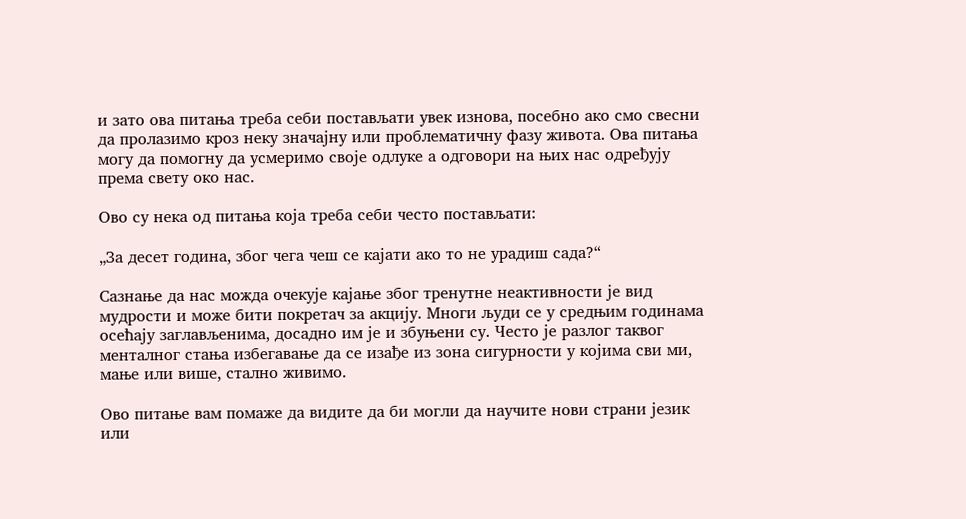и зато ова питања треба себи постављати увек изнова, посебно ако смо свесни да пролазимо кроз неку значајну или проблематичну фазу живота. Ова питања могу да помогну да усмеримо своје одлуке а одговори на њих нас одређују према свету око нас.

Ово су нека од питања која треба себи често постављати:

„За десет година, због чега чеш се кајати ако то не урадиш сада?“

Сазнање да нас можда очекује кајање због тренутне неактивности је вид мудрости и може бити покретач за акцију. Многи људи се у средњим годинама осећају заглављенима, досадно им је и збуњени су. Често је разлог таквог менталног стања избегавање да се изађе из зона сигурности у којима сви ми, мање или више, стално живимо.

Ово питање вам помаже да видите да би могли да научите нови страни језик или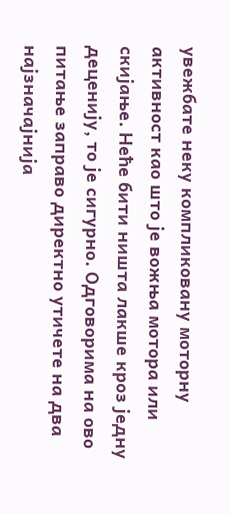увежбате неку компликовану моторну активност као што је вожња мотора или скијање. Неће бити ништа лакше кроз једну деценију, то је сигурно. Одговорима на ово питање заправо директно утичете на два најзначајнија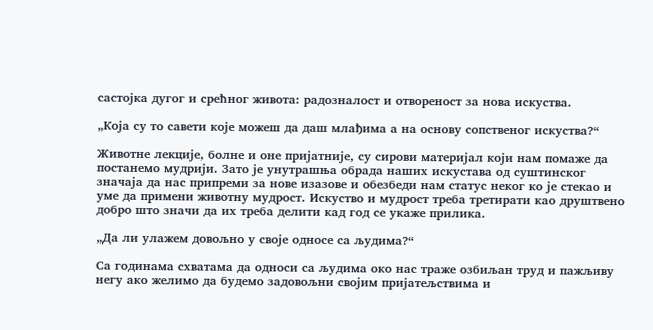састојка дугог и срећног живота: радозналост и отвореност за нова искуства.

„Која су то савети које можеш да даш млађима а на основу сопственог искуства?“

Животне лекције, болне и оне пријатније, су сирови материјал који нам помаже да постанемо мудрији. Зато је унутрашња обрада наших искустава од суштинског значаја да нас припреми за нове изазове и обезбеди нам статус неког ко је стекао и уме да примени животну мудрост. Искуство и мудрост треба третирати као друштвено добро што значи да их треба делити кад год се укаже прилика.

„Да ли улажем довољно у своје односе са људима?“

Са годинама схватама да односи са људима око нас траже озбиљан труд и пажљиву негу ако желимо да будемо задовољни својим пријатељствима и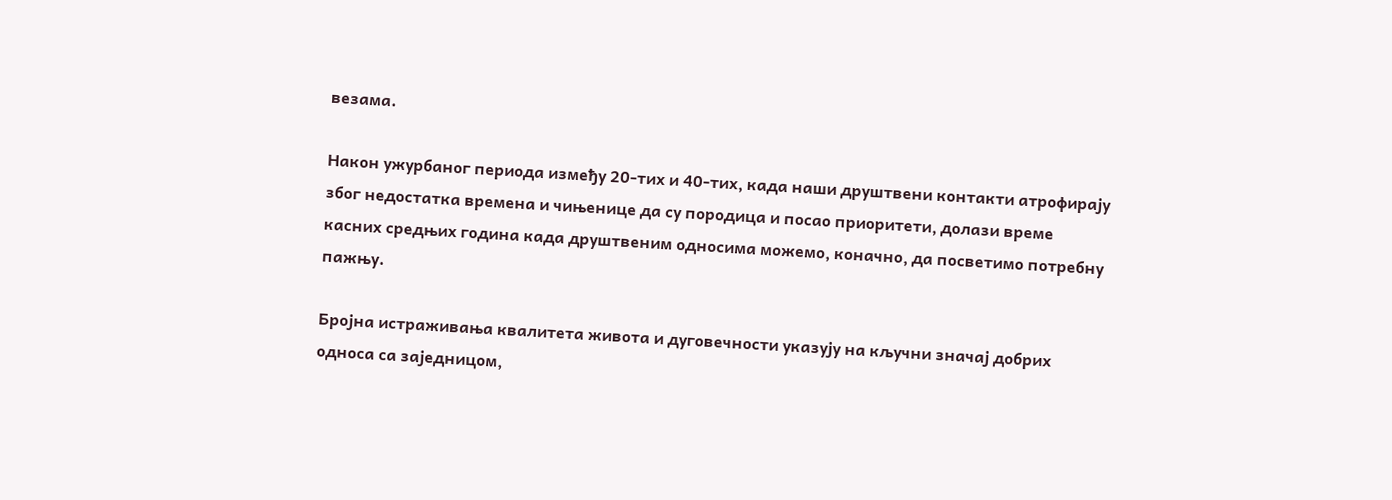везама.

Након ужурбаног периода између 20-тих и 40-тих, када наши друштвени контакти атрофирају због недостатка времена и чињенице да су породица и посао приоритети, долази време касних средњих година када друштвеним односима можемо, коначно, да посветимо потребну пажњу.

Бројна истраживања квалитета живота и дуговечности указују на кључни значај добрих односа са заједницом,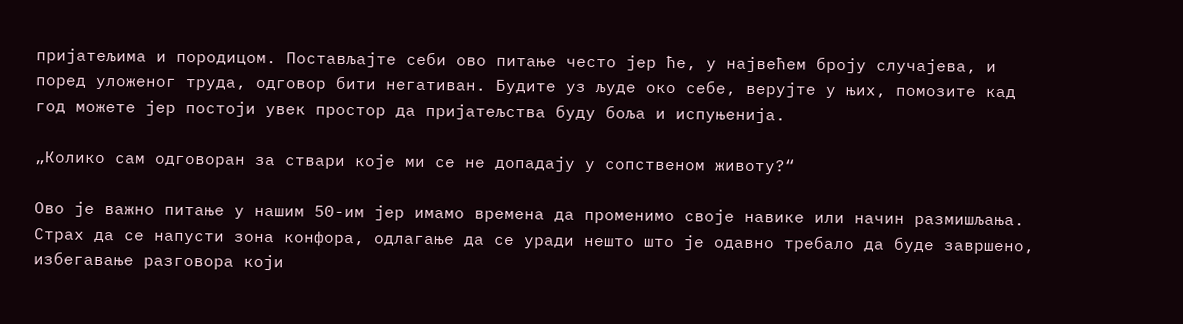пријатељима и породицом. Постављајте себи ово питање често јер ће, у највећем броју случајева, и поред уложеног труда, одговор бити негативан. Будите уз људе око себе, верујте у њих, помозите кад год можете јер постоји увек простор да пријатељства буду боља и испуњенија.

„Колико сам одговоран за ствари које ми се не допадају у сопственом животу?“

Ово је важно питање у нашим 50-им јер имамо времена да променимо своје навике или начин размишљања. Страх да се напусти зона конфора, одлагање да се уради нешто што је одавно требало да буде завршено, избегавање разговора који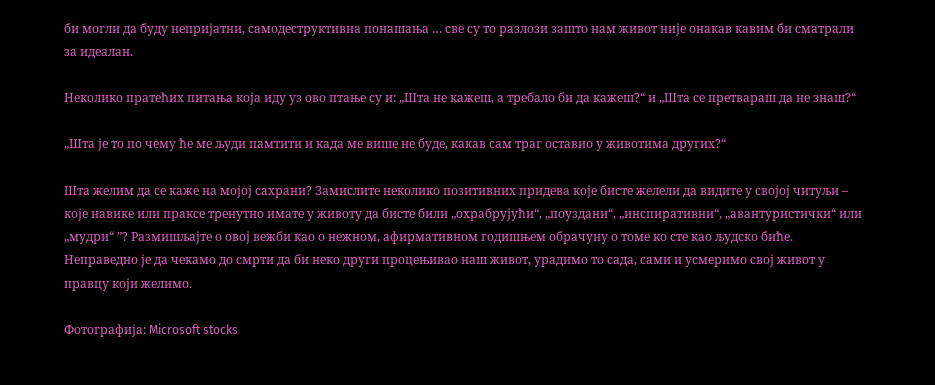би могли да буду непријатни, самодеструктивна понашања … све су то разлози зашто нам живот није онакав кавим би сматрали за идеалан.

Неколико пратећих питања која иду уз ово птање су и: „Шта не кажеш, а требало би да кажеш?“ и „Шта се претвараш да не знаш?“

„Шта је то по чему ће ме људи памтити и када ме више не буде, какав сам траг оставио у животима других?“

Шта желим да се каже на мојој сахрани? Замислите неколико позитивних придева које бисте желели да видите у својој читуљи – које навике или праксе тренутно имате у животу да бисте били „охрабрујући“, „поуздани“, „инспиративни“, „авантуристички“ или „мудри“ ”? Размишљајте о овој вежби као о нежном, афирмативном годишњем обрачуну о томе ко сте као људско биће. Неправедно је да чекамо до смрти да би неко други процењивао наш живот, урадимо то сада, сами и усмеримо свој живот у правцу који желимо.

Фотографија: Microsoft stocks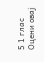5 1 глас
Оцени овај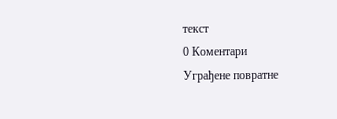текст
0 Коментари
Уграђене повратне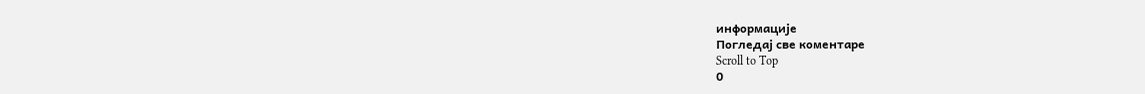информације
Погледај све коментаре
Scroll to Top
0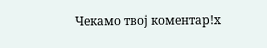Чекамо твој коментар!x